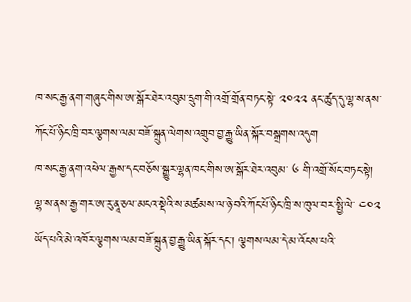ཁ་སང་རྒྱ་ནག་གཞུང་གིས་ཨ་སྒོར་ཐེར་འབུམ་དྲུག་གི་འགྲོ་གྲོན་བཏང་སྟེ་ ༢༠༢༢ ནང་ཚུད་དུ་ལྷ་ས་ནས་ཀོང་པོ་ཉིང་ཁྲི་བར་ལྕགས་ལམ་བཟོ་སྐྲུན་ལེགས་འགྲུབ་བྱ་རྒྱུ་ཡིན་སྐོར་བསྒྲགས་འདུག
ཁ་སང་རྒྱ་ནག་འཕེལ་རྒྱས་དང་བཅོས་སྒྱུར་ལྷན་ཁང་གིས་ཨ་སྒོར་ཐེར་འབུམ་ ༦ གི་འགྲོ་སོང་བཏང་སྟེ། ལྷ་ས་ནས་རྒྱ་གར་ཨ་རུ་ནཱ་ཅལ་མངའ་སྡེའི་ས་མཚམས་ལ་ཉེ་བའི་ཀོང་པོ་ཉིང་ཁྲི་ས་ཁུལ་བར་སྤྱི་ལེ་ ༤༠༢ ཡོད་པའི་མེ་འཁོར་ལྕགས་ལམ་བཟོ་སྐྲུན་བྱ་རྒྱུ་ཡིན་སྐོར་དང་། ལྕགས་ལམ་དེ་མ་འོངས་པའི་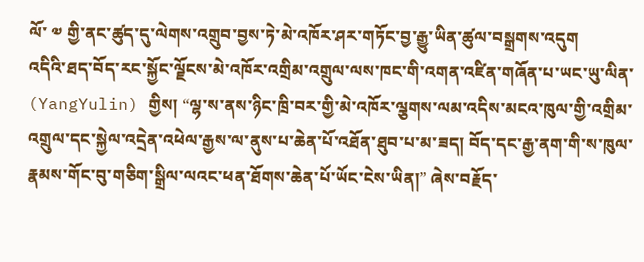ལོ་ ༧ གྱི་ནང་ཚུད་དུ་ལེགས་འགྲུབ་བྱས་ཏེ་མེ་འཁོར་ཤར་གཏོང་བྱ་རྒྱུ་ཡིན་ཚུལ་བསྒྲགས་འདུག
འདིའི་ཐད་བོད་རང་སྐྱོང་ལྗོངས་མེ་འཁོར་འགྲིམ་འགྲུལ་ལས་ཁང་གི་འགན་འཛིན་གཞོན་པ་ཡང་ཡུ་ལིན་ (YangYulin) གྱིས། “ལྷ་ས་ནས་ཉིང་ཁྲི་བར་གྱི་མེ་འཁོར་ལྕགས་ལམ་འདིས་མངའ་ཁུལ་གྱི་འགྲིམ་འགྲུལ་དང་སྐྱེལ་འདྲེན་འཕེལ་རྒྱས་ལ་ནུས་པ་ཆེན་པོ་འཐོན་ཐུབ་པ་མ་ཟད། བོད་དང་རྒྱ་ནག་གི་ས་ཁུལ་རྣམས་གོང་བུ་གཅིག་སྒྲིལ་ལའང་ཕན་ཐོགས་ཆེན་པོ་ཡོང་ངེས་ཡིན།” ཞེས་བརྗོད་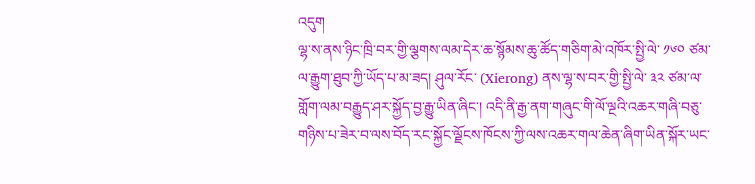འདུག
ལྷ་ས་ནས་ཉིང་ཁྲི་བར་གྱི་ལྕགས་ལམ་དེར་ཆ་སྙོམས་ཆུ་ཚོད་གཅིག་མེ་འཁོར་སྤྱི་ལེ་ ༡༦༠ ཙམ་ལ་རྒྱུག་ཐུབ་ཀྱི་ཡོད་པ་མ་ཟད། ཤུལ་རོང་ (Xierong) ནས་ལྷ་ས་བར་གྱི་སྤྱི་ལེ་ ༣༢ ཙམ་ལ་གློག་ལམ་བརྒྱུད་ཤར་སྐྱོད་བྱ་རྒྱུ་ཡིན་ཞིང་། འདི་ནི་རྒྱ་ནག་གཞུང་གི་ལོ་ལྔའི་འཆར་གཞི་བཅུ་གཉིས་པ་ཟེར་བ་ལས་བོད་རང་སྐྱོང་ལྗོངས་ཁོངས་ཀྱི་ལས་འཆར་གལ་ཆེན་ཞིག་ཡིན་སྐོར་ཡང་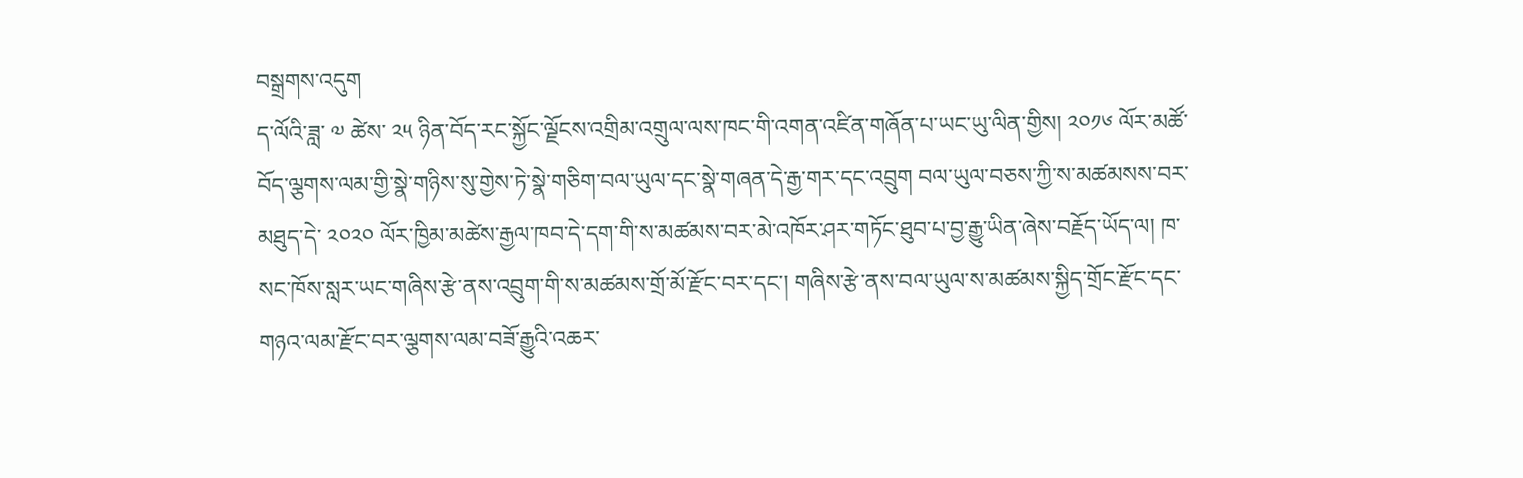བསྒྲགས་འདུག
ད་ལོའི་ཟླ་ ༧ ཚེས་ ༢༥ ཉིན་བོད་རང་སྐྱོང་ལྗོངས་འགྲིམ་འགྲུལ་ལས་ཁང་གི་འགན་འཛིན་གཞོན་པ་ཡང་ཡུ་ལིན་གྱིས། ༢༠༡༦ ལོར་མཚོ་བོད་ལྕགས་ལམ་གྱི་སྣེ་གཉིས་སུ་གྱེས་ཏེ་སྣེ་གཅིག་བལ་ཡུལ་དང་སྣེ་གཞན་དེ་རྒྱ་གར་དང་འབྲུག བལ་ཡུལ་བཅས་ཀྱི་ས་མཚམསས་བར་མཐུད་དེ་ ༢༠༢༠ ལོར་ཁྱིམ་མཚེས་རྒྱལ་ཁབ་དེ་དག་གི་ས་མཚམས་བར་མེ་འཁོར་ཤར་གཏོང་ཐུབ་པ་བྱ་རྒྱུ་ཡིན་ཞེས་བརྗོད་ཡོད་ལ། ཁ་སང་ཁོས་སླར་ཡང་གཞིས་རྩེ་ནས་འབྲུག་གི་ས་མཚམས་གྲོ་མོ་རྫོང་བར་དང་། གཞིས་རྩེ་ནས་བལ་ཡུལ་ས་མཚམས་སྐྱིད་གྲོང་རྫོང་དང་གཉའ་ལམ་རྫོང་བར་ལྕགས་ལམ་བཟོ་རྒྱུའི་འཆར་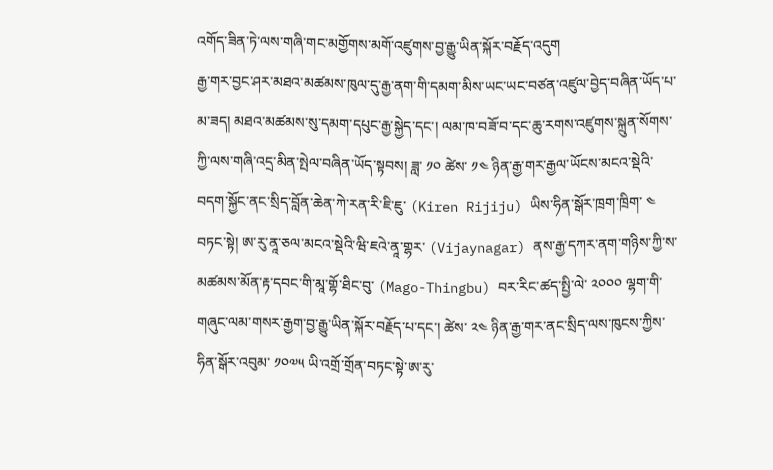འགོད་ཟིན་ཏེ་ལས་གཞི་གང་མགྱོགས་མགོ་འཛུགས་བྱ་རྒྱུ་ཡིན་སྐོར་བརྗོད་འདུག
རྒྱ་གར་བྱང་ཤར་མཐའ་མཚམས་ཁུལ་དུ་རྒྱ་ནག་གི་དམག་མིས་ཡང་ཡང་བཙན་འཛུལ་བྱེད་བཞིན་ཡོད་པ་མ་ཟད། མཐའ་མཚམས་སུ་དམག་དཔུང་རྒྱ་སྐྱེད་དང་། ལམ་ཁ་བཟོ་བ་དང་ཆུ་རགས་འཛུགས་སྐྲུན་སོགས་ཀྱི་ལས་གཞི་འདྲ་མིན་སྤེལ་བཞིན་ཡོད་སྟབས། ཟླ་ ༡༠ ཚེས་ ༡༤ ཉིན་རྒྱ་གར་རྒྱལ་ཡོངས་མངའ་སྡེའི་བདག་སྐྱོང་ནང་སྲིད་བློན་ཆེན་ཀེ་རན་རི་ཇི་ཇུ་ (Kiren Rijiju) ཡིས་ཧིན་སྒོར་ཁྲག་ཁྲིག་ ༤ བཏང་སྟེ། ཨ་རུ་ནཱ་ཅལ་མངའ་སྡེའི་ཝི་ཇའེ་ནཱ་གྷར་ (Vijaynagar) ནས་རྒྱ་དཀར་ནག་གཉིས་ཀྱི་ས་མཚམས་མོན་རྟ་དབང་གི་མཱ་གྷོ་ཐིང་བུ་ (Mago-Thingbu) བར་རིང་ཚད་སྤྱི་ལེ་ ༢༠༠༠ ལྷག་གི་གཞུང་ལམ་གསར་རྒྱག་བྱ་རྒྱུ་ཡིན་སྐོར་བརྗོད་པ་དང་། ཚེས་ ༢༤ ཉིན་རྒྱ་གར་ནང་སྲིད་ལས་ཁུངས་ཀྱིས་ཧིན་སྒོར་འབུམ་ ༡༠༧༥ ཡི་འགྲོ་གྲོན་བཏང་སྟེ་ཨ་རུ་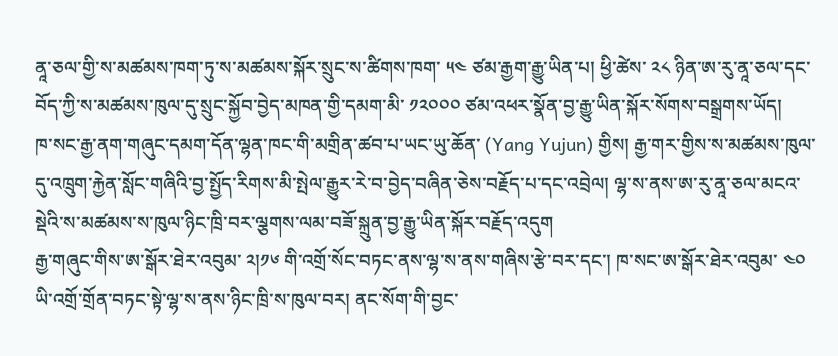ནཱ་ཅལ་གྱི་ས་མཚམས་ཁག་ཏུ་ས་མཚམས་སྐོར་སྲུང་ས་ཚིགས་ཁག་ ༥༤ ཙམ་རྒྱག་རྒྱུ་ཡིན་པ། ཕྱི་ཚེས་ ༢༨ ཉིན་ཨ་རུ་ནཱ་ཅལ་དང་བོད་ཀྱི་ས་མཚམས་ཁུལ་དུ་སྲུང་སྐྱོབ་བྱེད་མཁན་གྱི་དམག་མི་ ༡༢༠༠༠ ཙམ་འཕར་སྣོན་བྱ་རྒྱུ་ཡིན་སྐོར་སོགས་བསྒྲགས་ཡོད།
ཁ་སང་རྒྱ་ནག་གཞུང་དམག་དོན་ལྷན་ཁང་གི་མགྲིན་ཚབ་པ་ཡང་ཡུ་ཆོན་ (Yang Yujun) གྱིས། རྒྱ་གར་གྱིས་ས་མཚམས་ཁུལ་དུ་འཁྲུག་རྐྱེན་སློང་གཞིའི་བྱ་སྤྱོད་རིགས་མི་སྤེལ་རྒྱུར་རེ་བ་བྱེད་བཞིན་ཅེས་བརྗོད་པ་དང་འབྲེལ། ལྷ་ས་ནས་ཨ་རུ་ནཱ་ཅལ་མངའ་སྡེའི་ས་མཚམས་ས་ཁུལ་ཉིང་ཁྲི་བར་ལྕགས་ལམ་བཟོ་སྐྲུན་བྱ་རྒྱུ་ཡིན་སྐོར་བརྗོད་འདུག
རྒྱ་གཞུང་གིས་ཨ་སྒོར་ཐེར་འབུམ་ ༢།༡༦ གི་འགྲོ་སོང་བཏང་ནས་ལྷ་ས་ནས་གཞིས་རྩེ་བར་དང་། ཁ་སང་ཨ་སྒོར་ཐེར་འབུམ་ ༤༠ ཡི་འགྲོ་གྲོན་བཏང་སྟེ་ལྷ་ས་ནས་ཉིང་ཁྲི་ས་ཁུལ་བར། ནང་སོག་གི་བྱང་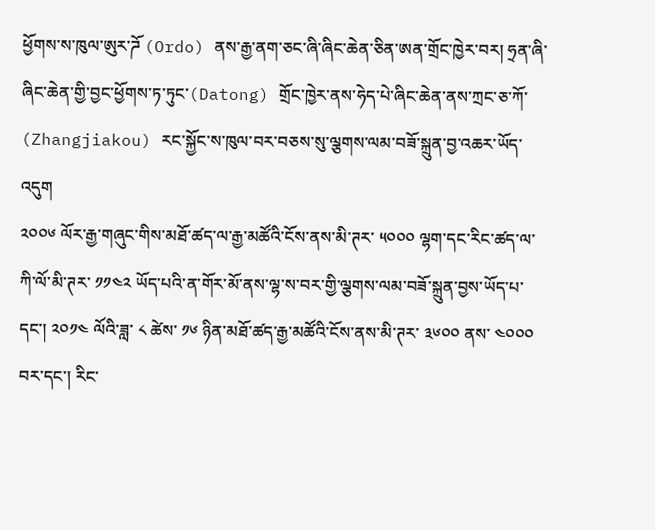ཕྱོགས་ས་ཁུལ་ཨུར་ཌོ (Ordo) ནས་རྒྱ་ནག་ཅང་ཞི་ཞིང་ཆེན་ཅིན་ཨན་གྲོང་ཁྱེར་བར། ཧྲན་ཞི་ཞིང་ཆེན་གྱི་བྱང་ཕྱོགས་ཏ་ཏུང་(Datong) གྲོང་ཁྱེར་ནས་ཧེད་པེ་ཞིང་ཆེན་ནས་ཀྲང་ཅ་ཀོ་ (Zhangjiakou) རང་སྐྱོང་ས་ཁུལ་བར་བཅས་སུ་ལྕགས་ལམ་བཟོ་སྐྲུན་བྱ་འཆར་ཡོད་འདུག
༢༠༠༦ ལོར་རྒྱ་གཞུང་གིས་མཐོ་ཚད་ལ་རྒྱ་མཚོའི་ངོས་ནས་མི་ཊར་ ༥༠༠༠ ལྷག་དང་རིང་ཚད་ལ་ཀི་ལོ་མི་ཊར་ ༡༡༤༢ ཡོད་པའི་ན་གོར་མོ་ནས་ལྷ་ས་བར་གྱི་ལྕགས་ལམ་བཟོ་སྐྲུན་བྱས་ཡོད་པ་དང་། ༢༠༡༤ ལོའི་ཟླ་ ༨ ཚེས་ ༡༦ ཉིན་མཐོ་ཚད་རྒྱ་མཚོའི་ངོས་ནས་མི་ཊར་ ༣༦༠༠ ནས་ ༤༠༠༠ བར་དང་། རིང་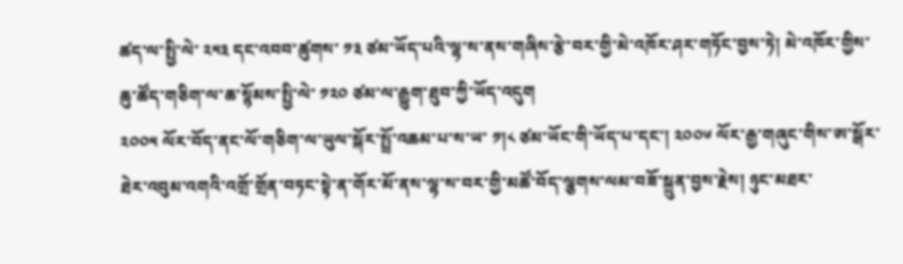ཚད་ལ་སྤྱི་ལེ་ ༢༥༣ དང་འབབ་ཚུགས་ ༡༣ ཙམ་ཡོད་པའི་ལྷ་ས་ནས་གཞིས་རྩེ་བར་གྱི་མེ་འཁོར་ཤར་གཏོང་བྱས་ཏེ། མེ་འཁོར་གྱིས་ཆུ་ཚོད་གཅིག་ལ་ཆ་སྙོམས་སྤྱི་ལེ་ ༡༢༠ ཙམ་ལ་རྒྱུག་ཐུབ་ཀྱི་ཡོད་འདུག
༢༠༠༥ ལོར་བོད་ནང་ལོ་གཅིག་ལ་ཡུལ་སྐོར་སྤྲོ་འཆམ་པ་ས་ཡ་ ༡།༨ ཙམ་ཡོང་གི་ཡོད་པ་དང་། ༢༠༠༦ ལོར་རྒྱ་གཞུང་གིས་ཨ་སྒོར་ཐེར་འབུམ་འགའི་འགྲོ་གྲོན་བཏང་སྟེ་ན་གོར་མོ་ནས་ལྷ་ས་བར་གྱི་མཚོ་བོད་ལྕགས་ལམ་བཟོ་སྐྲུན་བྱས་རྗེས། ཉུང་མཐར་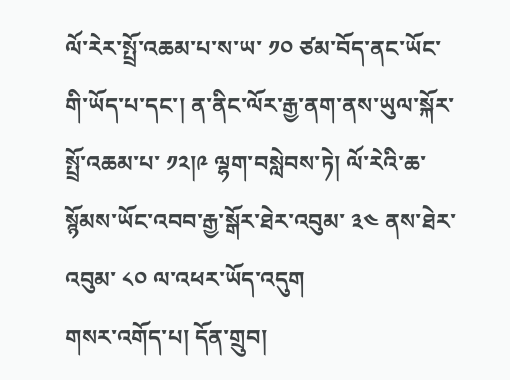ལོ་རེར་སྤྲོ་འཆམ་པ་ས་ཡ་ ༡༠ ཙམ་བོད་ནང་ཡོང་གི་ཡོད་པ་དང་། ན་ནིང་ལོར་རྒྱ་ནག་ནས་ཡུལ་སྐོར་སྤྲོ་འཆམ་པ་ ༡༢།༩ ལྷག་བསླེབས་ཏེ། ལོ་རེའི་ཆ་སྙོམས་ཡོང་འབབ་རྒྱ་སྒོར་ཐེར་འབུམ་ ༣༤ ནས་ཐེར་འབུམ་ ༨༠ ལ་འཕར་ཡོད་འདུག
གསར་འགོད་པ། དོན་གྲུབ།